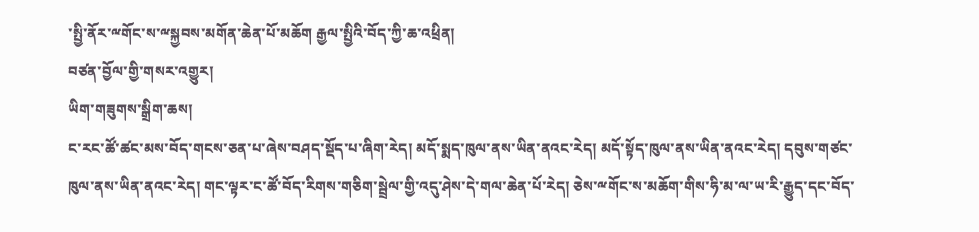་སྤྱི་ནོར་ྋགོང་ས་ྋསྐྱབས་མགོན་ཆེན་པོ་མཆོག རྒྱལ་སྤྱིའི་བོད་ཀྱི་ཆ་འཕྲིན།
བཙན་བྱོལ་གྱི་གསར་འགྱུར།
ཡིག་གཟུགས་སྒྲིག་ཆས།
ང་རང་ཚོ་ཚང་མས་བོད་གངས་ཅན་པ་ཞེས་བཤད་སྡོད་པ་ཞིག་རེད། མདོ་སྨད་ཁུལ་ནས་ཡིན་ནའང་རེད། མདོ་སྟོད་ཁུལ་ནས་ཡིན་ནའང་རེད། དབུས་གཙང་ཁུལ་ནས་ཡིན་ནའང་རེད། གང་ལྟར་ང་ཚོ་བོད་རིགས་གཅིག་སྦྲེལ་གྱི་འདུ་ཤེས་དེ་གལ་ཆེན་པོ་རེད། ཅེས་ྋགོང་ས་མཆོག་གིས་ཧི་མ་ལ་ཡ་རི་རྒྱུད་དང་བོད་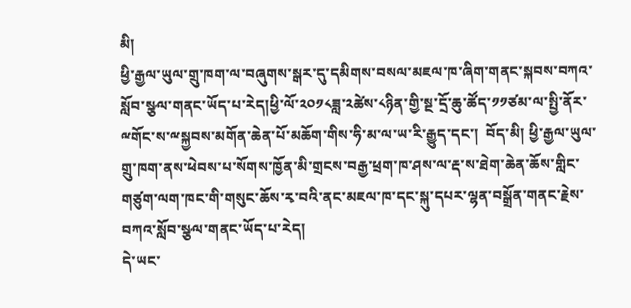མི།
ཕྱི་རྒྱལ་ཡུལ་གྲུ་ཁག་ལ་བཞུགས་སྒར་དུ་དམིགས་བསལ་མཇལ་ཁ་ཞིག་གནང་སྐབས་བཀའ་སློབ་སྩལ་གནང་ཡོད་པ་རེད།ཕྱི་ལོ་༢༠༡༨ཟླ་༢ཚེས་༨ཉིན་གྱི་སྔ་དྲོ་ཆུ་ཚོད་༡༡ཙམ་ལ་སྤྱི་ནོར་ྋགོང་ས་ྋསྐྱབས་མགོན་ཆེན་པོ་མཆོག་གིས་ཧི་མ་ལ་ཡ་རི་རྒྱུད་དང་།  བོད་མི། ཕྱི་རྒྱལ་ཡུལ་གྲུ་ཁག་ནས་ཕེབས་པ་སོགས་ཁྱོན་མི་གྲངས་བརྒྱ་ཕྲག་ཁ་ཤས་ལ་རྡ་ས་ཐེག་ཆེན་ཆོས་གླིང་གཙུག་ལག་ཁང་གི་གསུང་ཆོས་རྭ་བའི་ནང་མཇལ་ཁ་དང་སྐུ་དཔར་ལྷན་བསྒྲོན་གནང་རྗེས་བཀའ་སློབ་སྩལ་གནང་ཡོད་པ་རེད།
དེ་ཡང་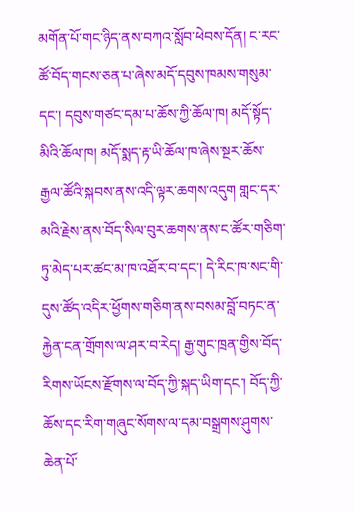མགོན་པོ་གང་ཉིད་ནས་བཀའ་སློབ་ཕེབས་དོན། ང་རང་ཚོ་བོད་གངས་ཅན་པ་ཞེས་མདོ་དབུས་ཁམས་གསུམ་དང་། དབུས་གཙང་དམ་པ་ཆོས་ཀྱི་ཆོལ་ཁ། མདོ་སྟོད་མིའི་ཆོལ་ཁ། མདོ་སྨད་རྟ་ཡི་ཆོལ་ཁ་ཞེས་སྔར་ཆོས་རྒྱལ་ཚོའི་སྐབས་ནས་འདི་ལྟར་ཆགས་འདུག གླང་དར་མའི་རྗེས་ནས་བོད་སིལ་བུར་ཆགས་ནས་ང་ཚོར་གཅིག་ཏུ་མེད་པར་ཚང་མ་ཁ་འཐོར་བ་དང་། དེ་རིང་ཁ་སང་གི་དུས་ཚོད་འདིར་ཕྱོགས་གཅིག་ནས་བསམ་བློ་བཏང་ན་རྐྱེན་ངན་གྲོགས་ལ་ཤར་བ་རེད། རྒྱ་གུང་ཁྲན་གྱིས་བོད་རིགས་ཡོངས་རྫོགས་ལ་བོད་ཀྱི་སྐད་ཡིག་དང་། བོད་ཀྱི་ཆོས་དང་རིག་གཞུང་སོགས་ལ་དམ་བསྒྲགས་ཤུགས་ཆེན་པོ་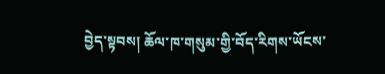བྱེད་སྟབས། ཆོལ་ཁ་གསུམ་གྱི་བོད་རིགས་ཡོངས་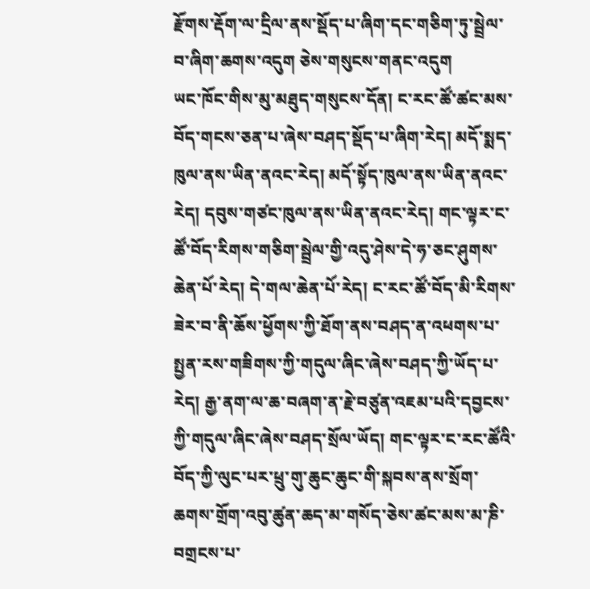རྫོགས་རྡོག་ལ་དྲིལ་ནས་སྡོད་པ་ཞིག་དང་གཅིག་ཏུ་སྦྲེལ་བ་ཞིག་ཆགས་འདུག ཅེས་གསུངས་གནང་འདུག
ཡང་ཁོང་གིས་མུ་མཐུད་གསུངས་དོན། ང་རང་ཚོ་ཚང་མས་བོད་གངས་ཅན་པ་ཞེས་བཤད་སྡོད་པ་ཞིག་རེད། མདོ་སྨད་ཁུལ་ནས་ཡིན་ནའང་རེད། མདོ་སྟོད་ཁུལ་ནས་ཡིན་ནའང་རེད། དབུས་གཙང་ཁུལ་ནས་ཡིན་ནའང་རེད། གང་ལྟར་ང་ཚོ་བོད་རིགས་གཅིག་སྦྲེལ་གྱི་འདུ་ཤེས་དེ་ཧ་ཅང་ཤུགས་ཆེན་པོ་རེད། དེ་གལ་ཆེན་པོ་རེད། ང་རང་ཚོ་བོད་མི་རིགས་ཟེར་བ་ནི་ཆོས་ཕྱོགས་ཀྱི་ཐོག་ནས་བཤད་ན་འཕགས་པ་སྤྱན་རས་གཟིགས་ཀྱི་གདུལ་ཞིང་ཞེས་བཤད་ཀྱི་ཡོད་པ་རེད། རྒྱ་ནག་ལ་ཆ་བཞག་ན་རྗེ་བཙུན་འཇམ་པའི་དབྱངས་ཀྱི་གདུལ་ཞིང་ཞེས་བཤད་སྲོལ་ཡོད། གང་ལྟར་ང་རང་ཚོའི་བོད་ཀྱི་ལུང་པར་ཕྲུ་གུ་ཆུང་ཆུང་གི་སྐབས་ནས་སྲོག་ཆགས་གྲོག་འབུ་ཚུན་ཆད་མ་གསོད་ཅེས་ཚང་མས་མ་ཎི་བགྲངས་པ་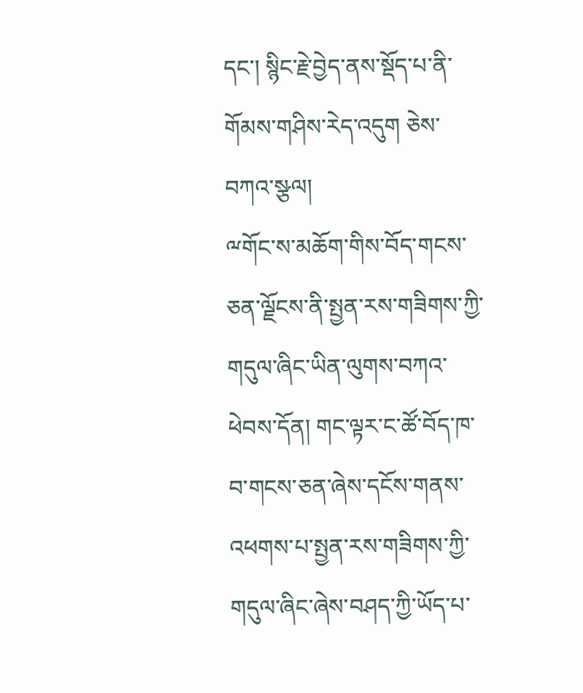དང་། སྙིང་རྗེ་བྱེད་ནས་སྡོད་པ་ནི་གོམས་གཤིས་རེད་འདུག ཅེས་བཀའ་སྩལ།
ྋགོང་ས་མཆོག་གིས་བོད་གངས་ཅན་ལྗོངས་ནི་སྤྱན་རས་གཟིགས་ཀྱི་གདུལ་ཞིང་ཡིན་ལུགས་བཀའ་ཕེབས་དོན། གང་ལྟར་ང་ཚོ་བོད་ཁ་བ་གངས་ཅན་ཞེས་དངོས་གནས་འཕགས་པ་སྤྱན་རས་གཟིགས་ཀྱི་གདུལ་ཞིང་ཞེས་བཤད་ཀྱི་ཡོད་པ་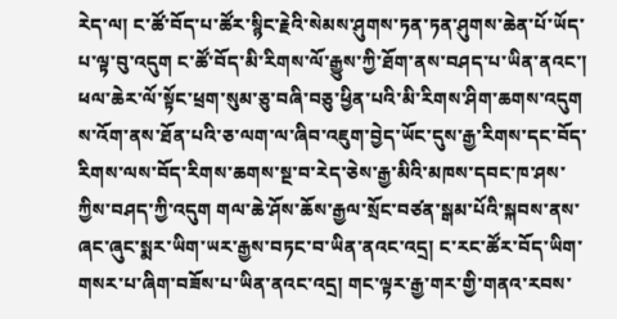རེད་ལ། ང་ཚོ་བོད་པ་ཚོར་སྙིང་རྗེའི་སེམས་ཤུགས་ཏན་ཏན་ཤུགས་ཆེན་པོ་ཡོད་པ་ལྟ་བུ་འདུག ང་ཚོ་བོད་མི་རིགས་ལོ་རྒྱུས་ཀྱི་ཐོག་ནས་བཤད་པ་ཡིན་ནའང་། ཕལ་ཆེར་ལོ་སྟོང་ཕྲག་སུམ་ཅུ་བཞི་བཅུ་ཕྱིན་པའི་མི་རིགས་ཤིག་ཆགས་འདུག ས་འོག་ནས་ཐོན་པའི་ཅ་ལག་ལ་ཞིབ་འཇུག་བྱེད་ཡོང་དུས་རྒྱ་རིགས་དང་བོད་རིགས་ལས་བོད་རིགས་ཆགས་སྔ་བ་རེད་ཅེས་རྒྱ་མིའི་མཁས་དབང་ཁ་ཤས་ཀྱིས་བཤད་ཀྱི་འདུག གལ་ཆེ་ཤོས་ཆོས་རྒྱལ་སྲོང་བཙན་སྒམ་པོའི་སྐབས་ནས་ཞང་ཞུང་སྨར་ཡིག་ཡར་རྒྱས་བཏང་བ་ཡིན་ནའང་འདྲ། ང་རང་ཚོར་བོད་ཡིག་གསར་པ་ཞིག་བཟོས་པ་ཡིན་ནའང་འདྲ། གང་ལྟར་རྒྱ་གར་གྱི་གནའ་རབས་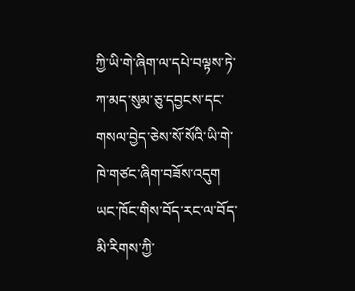ཀྱི་ཡི་གེ་ཞིག་ལ་དཔེ་བལྟས་ཏེ་ཀ་མད་སུམ་ཅུ་དབྱངས་དང་གསལ་བྱེད་ཅེས་སོ་སོའི་ཡི་གེ་ཁེ་གཙང་ཞིག་བཟོས་འདུག
ཡང་ཁོང་གིས་བོད་རང་ལ་བོད་མི་རིགས་ཀྱི་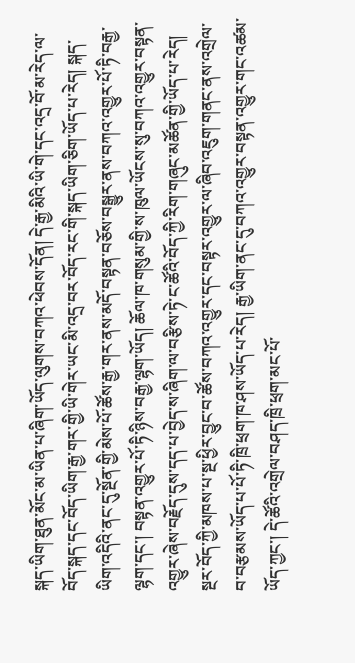སྐད་ཡིག་ཐུན་མོང་མ་ཡིན་པ་ཞིག་ཡོད་ལུགས་བཀའ་ཕེབས་དོན། དེ་རྒྱ་མིའི་ཡི་གེ་དང་འདྲ་བོ་མ་རེད་ལ་བོད་སྐད་དང་བོད་ཡིག་རྒྱ་གར་གྱི་ཡི་གེར་ཡང་མི་འདྲ་བར་བོད་རང་གི་སྐད་ཡིག་ཅིག་ཡོད་པ་རེད། སྐད་ཡིག་འདིའི་ནང་དུ་སྔོན་གྱི་མེས་པོ་ཚོས་རྒྱ་གར་ནས་མདོ་བསྟན་བཅོས་བསྒྱུར་ནས་བཀའ་འགྱུར་པོ་ཏི་བརྒྱ་ལྷག་དང་། བསྟན་འགྱུར་པོ་ཏི་ཉིས་བརྒྱ་ལྷག་ཡོད། ཆོལ་ཁ་གསུམ་གྱི་ས་ཁུལ་ཡོངས་སུ་བཀའ་འགྱུར་བསྟན་འགྱུར་ཞེས་བརྗོད་དུས་དད་པ་བྱེད་ས་ཞིག་ལ་བརྩིས་ཏེ་ང་ཚོའི་བོད་ཀྱི་རིག་གཞུང་མཚོན་གྱི་ཡོད་པ་རེད། སྔར་བོད་ཀྱི་མཁས་པ་སྔ་ཕྱིར་བྱུང་བ་ཚོས་བཀའ་འགྱུར་དང་བསྟར་འགྱུར་ལ་ཞིབ་འཇུག་གནང་ནས་འགྲེལ་བ་བརྩམས་ཡོད་པ་པོ་ཏི་ཁྲི་ཕྲག་ཁ་ཤས་ཡོད་པ་རེད། རྒྱ་ཡིག་ནང་དུ་བཀའ་འགྱུར་བསྟན་འགྱུར་གང་འཚམ་ཡོད་ཀྱང་། དེ་ཚོའི་འགྲེལ་བཤད་ཁྲི་ཕྲག་མང་པོ་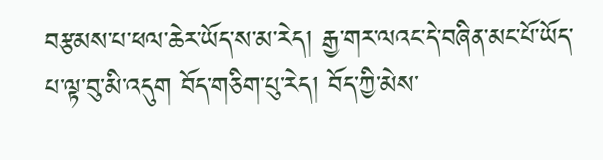བརྩམས་པ་ཕལ་ཆེར་ཡོད་ས་མ་རེད། རྒྱ་གར་ལའང་དེ་བཞིན་མང་པོ་ཡོད་པ་ལྟ་བུ་མི་འདུག བོད་གཅིག་པུ་རེད། བོད་ཀྱི་མེས་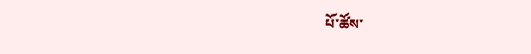པོ་ཚོས་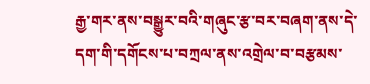རྒྱ་གར་ནས་བསྒྱུར་བའི་གཞུང་རྩ་བར་བཞག་ནས་དེ་དག་གི་དགོངས་པ་བཀྲལ་ནས་འགྲེལ་བ་བརྩམས་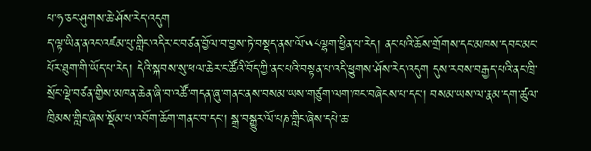པ་ཧ་ཅང་ཤུགས་ཆེ་ཤོས་རེད་འདུག
ད་ལྟ་ཡིན་ནའང་འཛམ་པུ་གླིང་འདིར་ང་བཙན་བྱོལ་བ་བྱས་ཏེ་བསྡད་ནས་ལོ་༥༨ལྷག་ཕྱིན་པ་རེད། ནང་པའི་ཆོས་གྲོགས་དང་མཁས་དབང་མང་པོར་ཐུག་གི་ཡོད་པ་རེད། དེའི་སྐབས་སུ་ཕལ་ཆེར་ང་ཚོའི་བོད་ཀྱི་ནང་པའི་བསྟན་པ་འདི་ཕྱུགས་ཤོས་རེད་འདུག དུས་རབས་བརྒྱད་པའི་ནང་ཁྲི་སྲོང་ལྡེ་བཙན་གྱིས་མཁན་ཆེན་ཞི་བ་འཚོ་གདན་ཞུ་གནང་ནས་བསམ་ཡས་གཙུག་ལག་ཁང་བཞེངས་པ་དང་། བསམ་ཡས་ལ་རྣམ་དག་ཚུལ་ཁྲིམས་གླིང་ཞེས་སྡོམ་པ་འབོག་ཆོག་གནང་བ་དང་། སྒྲ་བསྒྱུར་ལོ་པཎ་གླིང་ཞེས་དཔེ་ཆ་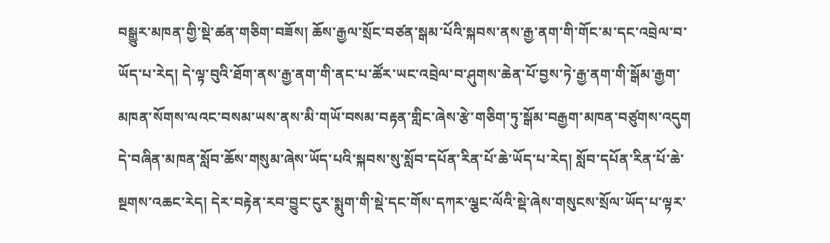བསྒྱུར་མཁན་གྱི་སྡེ་ཚན་གཅིག་བཟོས། ཆོས་རྒྱལ་སྲོང་བཙན་སྒམ་པོའི་སྐབས་ནས་རྒྱ་ནག་གི་གོང་མ་དང་འབྲེལ་བ་ཡོད་པ་རེད། དེ་ལྟ་བུའི་ཐོག་ནས་རྒྱ་ནག་གི་ནང་པ་ཚོར་ཡང་འབྲེལ་བ་ཤུགས་ཆེན་པོ་བྱས་ཏེ་རྒྱ་ནག་གི་སྒོམ་རྒྱག་མཁན་སོགས་ལའང་བསམ་ཡས་ནས་མི་གཡོ་བསམ་བརྟན་གླིང་ཞེས་རྩེ་གཅིག་ཏུ་སྒོམ་བརྒྱག་མཁན་བཙུགས་འདུག
དེ་བཞིན་མཁན་སློབ་ཆོས་གསུམ་ཞེས་ཡོད་པའི་སྐབས་སུ་སློབ་དཔོན་རིན་པོ་ཆེ་ཡོད་པ་རེད། སློབ་དཔོན་རིན་པོ་ཆེ་སྔགས་འཆང་རེད། དེར་བརྟེན་རབ་བྱུང་ངུར་སྨུག་གི་སྡེ་དང་གོས་དཀར་ལྕང་ལོའི་སྡེ་ཞེས་གསུངས་སྲོལ་ཡོད་པ་ལྟར་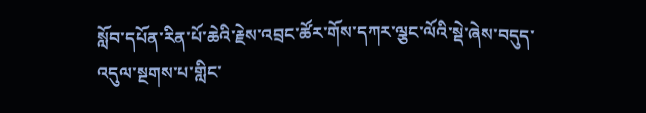སློབ་དཔོན་རིན་པོ་ཆེའི་རྗེས་འབྲང་ཚོར་གོས་དཀར་ལྕང་ལོའི་སྡེ་ཞེས་བདུད་འདུལ་སྔགས་པ་གླིང་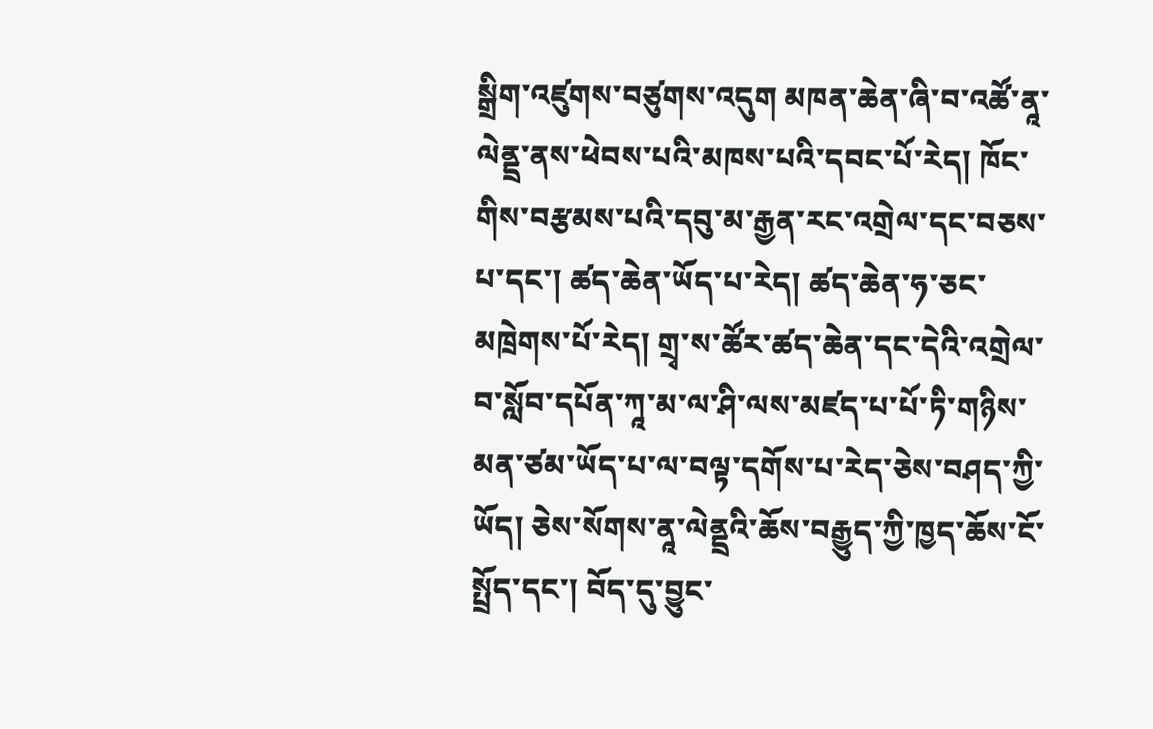སྒྲིག་འཛུགས་བཙུགས་འདུག མཁན་ཆེན་ཞི་བ་འཚོ་ནཱ་ལེནྡྲ་ནས་ཕེབས་པའི་མཁས་པའི་དབང་པོ་རེད། ཁོང་གིས་བརྩམས་པའི་དབུ་མ་རྒྱན་རང་འགྲེལ་དང་བཅས་པ་དང་། ཚད་ཆེན་ཡོད་པ་རེད། ཚད་ཆེན་ཧ་ཅང་མཁྲེགས་པོ་རེད། གྲྭ་ས་ཚོར་ཚད་ཆེན་དང་དེའི་འགྲེལ་བ་སློབ་དཔོན་ཀཱ་མ་ལ་ཤི་ལས་མཛད་པ་པོ་ཏི་གཉིས་མན་ཙམ་ཡོད་པ་ལ་བལྟ་དགོས་པ་རེད་ཅེས་བཤད་ཀྱི་ཡོད། ཅེས་སོགས་ནཱ་ལེནྡྲའི་ཆོས་བརྒྱུད་ཀྱི་ཁྱད་ཆོས་ངོ་སྤྲོད་དང་། བོད་དུ་བྱུང་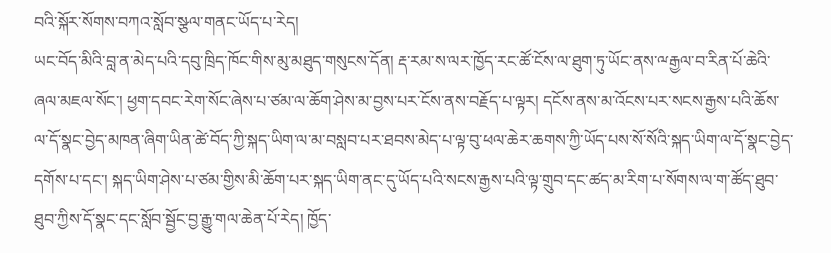བའི་སྐོར་སོགས་བཀའ་སློབ་སྩལ་གནང་ཡོད་པ་རེད།
ཡང་བོད་མིའི་བླ་ན་མེད་པའི་དབུ་ཁྲིད་ཁོང་གིས་མུ་མཐུད་གསུངས་དོན། རྡ་རམ་ས་ལར་ཁྱོད་རང་ཚོ་ངོས་ལ་ཐུག་ཏུ་ཡོང་ནས་ྋརྒྱལ་བ་རིན་པོ་ཆེའི་ཞལ་མཇལ་སོང་། ཕྱག་དབང་རེག་སོང་ཞེས་པ་ཙམ་ལ་ཆོག་ཤེས་མ་བྱས་པར་ངོས་ནས་བརྗོད་པ་ལྟར། དངོས་ནས་མ་འོངས་པར་སངས་རྒྱས་པའི་ཆོས་ལ་དོ་སྣང་བྱེད་མཁན་ཞིག་ཡིན་ཚེ་བོད་ཀྱི་སྐད་ཡིག་ལ་མ་བསླབ་པར་ཐབས་མེད་པ་ལྟ་བུ་ཕལ་ཆེར་ཆགས་ཀྱི་ཡོད་པས་སོ་སོའི་སྐད་ཡིག་ལ་དོ་སྣང་བྱེད་དགོས་པ་དང་། སྐད་ཡིག་ཤེས་པ་ཙམ་གྱིས་མི་ཆོག་པར་སྐད་ཡིག་ནང་དུ་ཡོད་པའི་སངས་རྒྱས་པའི་ལྟ་གྲུབ་དང་ཚད་མ་རིག་པ་སོགས་ལ་ག་ཚོད་ཐུབ་ཐུབ་ཀྱིས་དོ་སྣང་དང་སློབ་སྦྱོང་བྱ་རྒྱུ་གལ་ཆེན་པོ་རེད། ཁྱོད་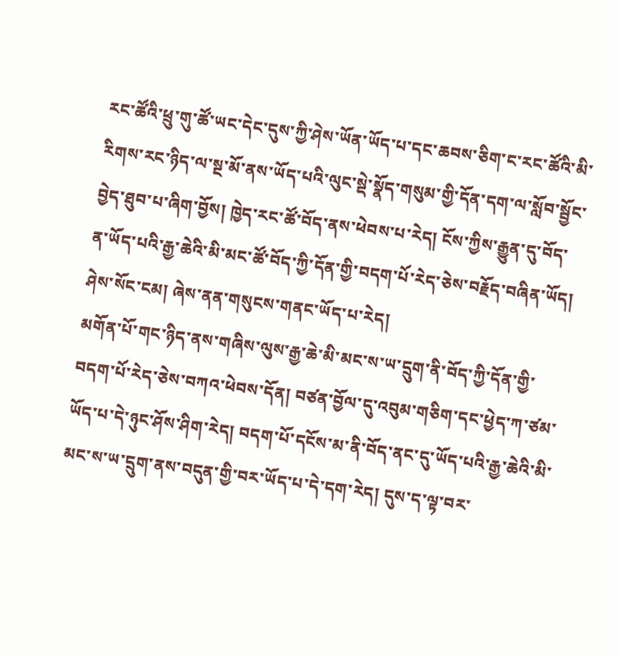རང་ཚོའི་ཕྲུ་གུ་ཚོ་ཡང་དེང་དུས་ཀྱི་ཤེས་ཡོན་ཡོད་པ་དང་ཆབས་ཅིག་ང་རང་ཚོའི་མི་རིགས་རང་ཉིད་ལ་སྔ་མོ་ནས་ཡོད་པའི་ལུང་སྡེ་སྣོད་གསུམ་གྱི་དོན་དག་ལ་སློབ་སྦྱོང་བྱེད་ཐུབ་པ་ཞིག་བྱོས། ཁྱེད་རང་ཚོ་བོད་ནས་ཕེབས་པ་རེད། ངོས་ཀྱིས་རྒྱུན་དུ་བོད་ན་ཡོད་པའི་རྒྱ་ཆེའི་མི་མང་ཚོ་བོད་ཀྱི་དོན་གྱི་བདག་པོ་རེད་ཅེས་བརྗོད་བཞིན་ཡོད། ཤེས་སོང་ངམ། ཞེས་ནན་གསུངས་གནང་ཡོད་པ་རེད།
མགོན་པོ་གང་ཉིད་ནས་གཞིས་ལུས་རྒྱ་ཆེ་མི་མང་ས་ཡ་དྲུག་ནི་བོད་ཀྱི་དོན་གྱི་བདག་པོ་རེད་ཅེས་བཀའ་ཕེབས་དོན། བཙན་བྱོལ་དུ་འབུམ་གཅིག་དང་ཕྱེད་ཀ་ཙམ་ཡོད་པ་དེ་ཉུང་ཤོས་ཤིག་རེད། བདག་པོ་དངོས་མ་ནི་བོད་ནང་དུ་ཡོད་པའི་རྒྱ་ཆེའི་མི་མང་ས་ཡ་དྲུག་ནས་བདུན་གྱི་བར་ཡོད་པ་དེ་དག་རེད། དུས་ད་ལྟ་བར་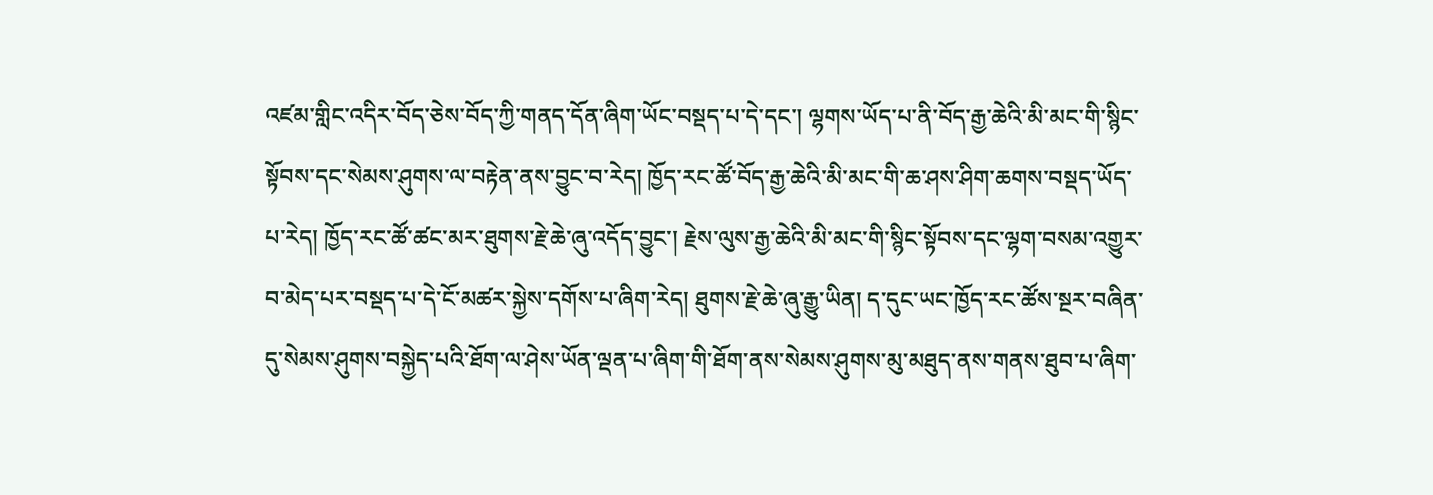འཛམ་གླིང་འདིར་བོད་ཅེས་བོད་ཀྱི་གནད་དོན་ཞིག་ཡོང་བསྡད་པ་དེ་དང་། ལྷགས་ཡོད་པ་ནི་བོད་རྒྱ་ཆེའི་མི་མང་གི་སྙིང་སྟོབས་དང་སེམས་ཤུགས་ལ་བརྟེན་ནས་བྱུང་བ་རེད། ཁྱོད་རང་ཚོ་བོད་རྒྱ་ཆེའི་མི་མང་གི་ཆ་ཤས་ཤིག་ཆགས་བསྡད་ཡོད་པ་རེད། ཁྱོད་རང་ཚོ་ཚང་མར་ཐུགས་རྗེ་ཆེ་ཞུ་འདོད་བྱུང་། རྗེས་ལུས་རྒྱ་ཆེའི་མི་མང་གི་སྙིང་སྟོབས་དང་ལྷག་བསམ་འགྱུར་བ་མེད་པར་བསྡད་པ་དེ་ངོ་མཚར་སྐྱེས་དགོས་པ་ཞིག་རེད། ཐུགས་རྗེ་ཆེ་ཞུ་རྒྱུ་ཡིན། ད་དུང་ཡང་ཁྱོད་རང་ཚོས་སྔར་བཞིན་དུ་སེམས་ཤུགས་བསྐྱེད་པའི་ཐོག་ལ་ཤེས་ཡོན་ལྡན་པ་ཞིག་གི་ཐོག་ནས་སེམས་ཤུགས་མུ་མཐུད་ནས་གནས་ཐུབ་པ་ཞིག་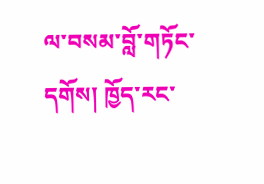ལ་བསམ་བློ་གཏོང་དགོས། ཁྱོད་རང་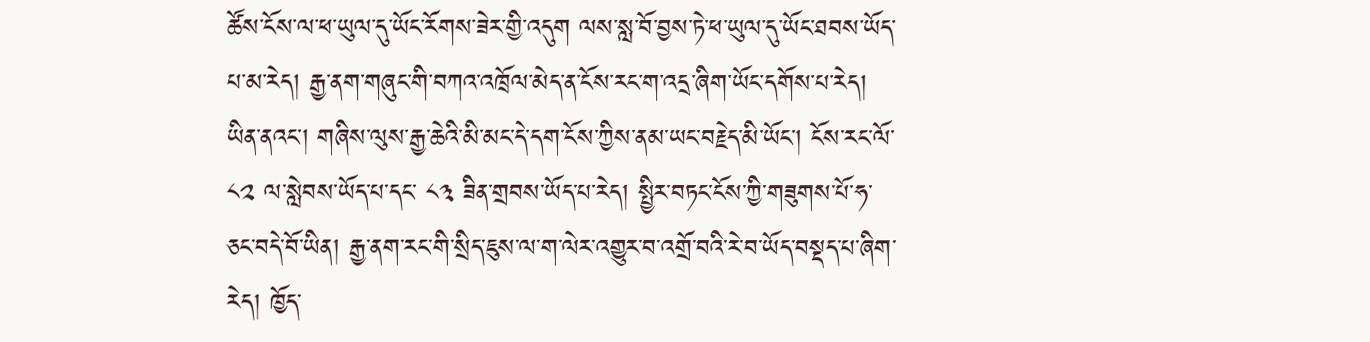ཚོས་ངོས་ལ་ཕ་ཡུལ་དུ་ཡོང་རོགས་ཟེར་གྱི་འདུག ལས་སླ་བོ་བྱས་ཏེ་ཕ་ཡུལ་དུ་ཡོང་ཐབས་ཡོད་པ་མ་རེད། རྒྱ་ནག་གཞུང་གི་བཀའ་འཁྲོལ་མེད་ན་ངོས་རང་ག་འདྲ་ཞིག་ཡོང་དགོས་པ་རེད། ཡིན་ནའང་། གཞིས་ལུས་རྒྱ་ཆེའི་མི་མང་དེ་དག་ངོས་ཀྱིས་ནམ་ཡང་བརྗེད་མི་ཡོང་། ངོས་རང་ལོ་ ༨༢ ལ་སླེབས་ཡོད་པ་དང་ ༨༣ ཟིན་གྲབས་ཡོད་པ་རེད། སྤྱིར་བཏང་ངོས་ཀྱི་གཟུགས་པོ་ཧ་ཅང་བདེ་བོ་ཡིན། རྒྱ་ནག་རང་གི་སྲིད་ཇུས་ལ་ག་ལེར་འགྱུར་བ་འགྲོ་བའི་རེ་བ་ཡོད་བསྡད་པ་ཞིག་རེད། ཁྱོད་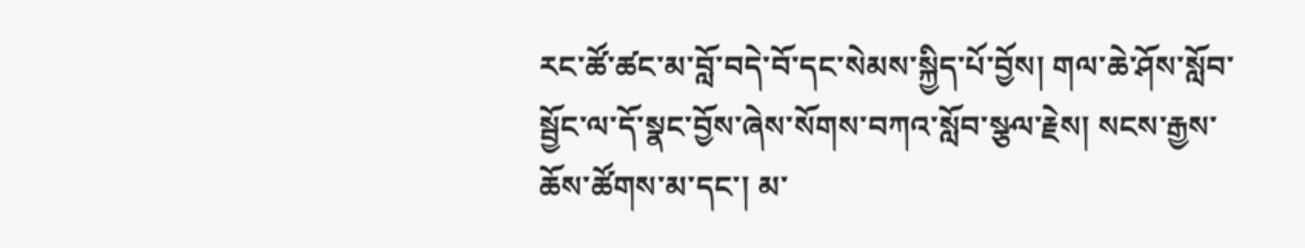རང་ཚོ་ཚང་མ་བློ་བདེ་བོ་དང་སེམས་སྐྱིད་པོ་བྱོས། གལ་ཆེ་ཤོས་སློབ་སྦྱོང་ལ་དོ་སྣང་བྱོས་ཞེས་སོགས་བཀའ་སློབ་སྩལ་རྗེས། སངས་རྒྱས་ཆོས་ཚོགས་མ་དང་། མ་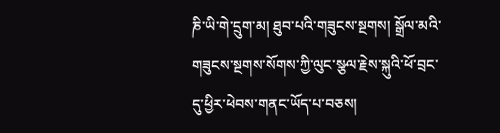ཎི་ཡི་གེ་དྲུག་མ། ཐུབ་པའི་གཟུངས་སྔགས། སྒྲོལ་མའི་གཟུངས་སྔགས་སོགས་ཀྱི་ལུང་སྩལ་རྗེས་སྐུའི་ཕོ་བྲང་དུ་ཕྱིར་ཕེབས་གནང་ཡོད་པ་བཅས།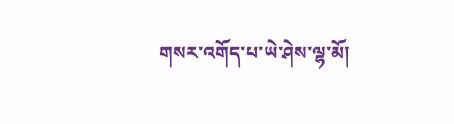གསར་འགོད་པ་ཡེ་ཤེས་ལྷ་མོ།